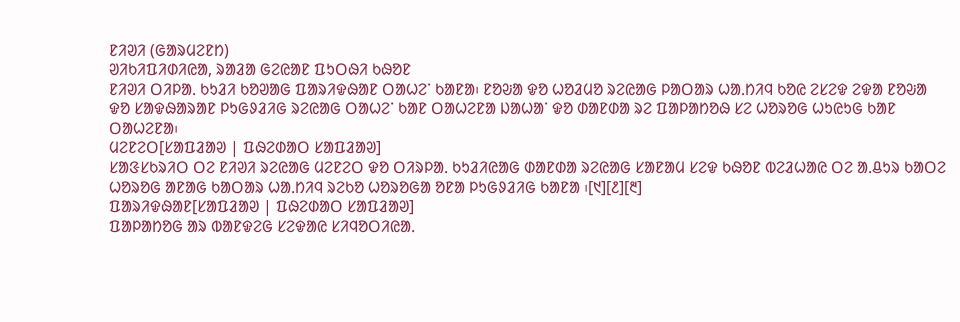ᱱᱤᱣᱤ (ᱜᱟᱨᱢᱮᱱᱴ)
ᱣᱤᱠᱤᱯᱤᱰᱤᱭᱟ, ᱨᱟᱲᱟ ᱜᱮᱭᱟᱱ ᱯᱩᱛᱷᱤ ᱠᱷᱚᱱ
ᱱᱤᱣᱤ ᱛᱤᱞᱟᱹ ᱠᱩᱲᱤ ᱠᱚᱣᱟᱜ ᱯᱟᱨᱤᱫᱷᱟᱱ ᱛᱟᱦᱮᱸ ᱠᱟᱱᱟ᱾ ᱱᱚᱶᱟ ᱫᱚ ᱦᱚᱲᱢᱚ ᱨᱮᱭᱟᱜ ᱞᱟᱛᱟᱨ ᱦᱟᱹᱴᱤᱧ ᱠᱚᱭ ᱮᱥᱮᱫ ᱮᱫᱟ ᱱᱚᱶᱟ ᱫᱚ ᱥᱟᱫᱷᱟᱨᱟᱱ ᱞᱩᱜᱽᱲᱤᱜ ᱨᱮᱭᱟᱜ ᱛᱟᱦᱮᱸ ᱠᱟᱱ ᱛᱟᱦᱮᱱᱟ ᱡᱟᱦᱟᱸ ᱫᱚ ᱰᱟᱱᱰᱟ ᱨᱮ ᱯᱟᱞᱟᱴᱚᱷ ᱥᱮ ᱦᱚᱨᱚᱜ ᱦᱩᱭᱩᱜ ᱠᱟᱱ ᱛᱟᱦᱮᱱᱟ᱾
ᱢᱮᱱᱮᱛ[ᱥᱟᱯᱲᱟᱣ | ᱯᱷᱮᱰᱟᱛ ᱥᱟᱯᱲᱟᱣ]
ᱥᱟᱝᱥᱠᱨᱤᱛ ᱛᱮ ᱱᱤᱣᱤ ᱨᱮᱭᱟᱜ ᱢᱮᱱᱮᱛ ᱫᱚ ᱛᱤᱨᱞᱟᱹ ᱠᱩᱲᱤᱭᱟᱜ ᱰᱟᱱᱰᱟ ᱨᱮᱭᱟᱜ ᱥᱟᱱᱟᱢ ᱥᱮᱫ ᱠᱷᱚᱱ ᱵᱮᱲᱦᱟᱭ ᱛᱮ ᱟᱹᱪᱩᱨ ᱠᱟᱛᱮ ᱦᱚᱨᱚᱜ ᱟᱱᱟᱜ ᱠᱟᱛᱟᱨ ᱦᱟᱹᱴᱤᱧ ᱨᱮᱠᱚ ᱦᱚᱨᱚᱜᱟ ᱚᱱᱟ ᱞᱩᱜᱽᱲᱤᱜ ᱠᱟᱱᱟ ᱾[᱑][᱒][᱓]
ᱯᱟᱨᱤᱫᱷᱟᱱ[ᱥᱟᱯᱲᱟᱣ | ᱯᱷᱮᱰᱟᱛ ᱥᱟᱯᱲᱟᱣ]
ᱯᱟᱞᱟᱴᱚᱜ ᱟᱨ ᱵᱟᱱᱫᱮᱜ ᱥᱮᱫᱟᱭ ᱥᱤᱧᱚᱛᱤᱭᱟᱹ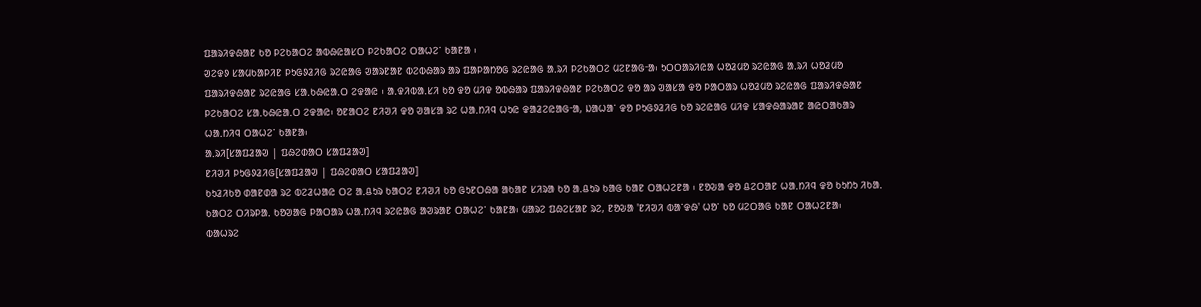ᱯᱟᱨᱤᱫᱷᱟᱱ ᱠᱚ ᱞᱮᱠᱟᱛᱮ ᱟᱵᱷᱭᱟᱥᱛ ᱞᱮᱠᱟᱛᱮ ᱛᱟᱦᱮᱸ ᱠᱟᱱᱟ ᱾
ᱣᱮᱫᱽ ᱥᱟᱢᱠᱟᱞᱤᱱ ᱞᱩᱜᱽᱲᱤᱜ ᱨᱮᱭᱟᱜ ᱣᱟᱨᱱᱟᱱ ᱵᱮᱵᱷᱟᱨ ᱟᱨ ᱯᱟᱞᱟᱴᱚᱜ ᱨᱮᱭᱟᱜ ᱟᱹᱨᱤ ᱞᱮᱠᱟᱛᱮ ᱢᱮᱱᱟᱜᱼᱟ᱾ ᱩᱛᱛᱟᱨᱤᱭᱟ ᱦᱚᱲᱢᱚ ᱨᱮᱭᱟᱜ ᱟᱹᱨᱤ ᱦᱚᱲᱢᱚ ᱯᱟᱨᱤᱫᱷᱟᱱ ᱨᱮᱭᱟᱜ ᱥᱟᱹᱠᱷᱭᱟᱹᱛ ᱮᱫᱟᱭ ᱾ ᱟᱹᱫᱤᱵᱟᱹᱥᱤ ᱠᱚ ᱫᱚ ᱢᱤᱫ ᱚᱵᱷᱟᱨ ᱯᱟᱨᱤᱫᱷᱟᱱ ᱞᱮᱠᱟᱛᱮ ᱫᱚ ᱟᱨ ᱣᱟᱥᱟ ᱫᱚ ᱞᱟᱛᱟᱨ ᱦᱚᱲᱢᱚ ᱨᱮᱭᱟᱜ ᱯᱟᱨᱤᱫᱷᱟᱱ ᱞᱮᱠᱟᱛᱮ ᱥᱟᱹᱠᱷᱭᱟᱹᱛ ᱮᱫᱟᱭ᱾ ᱚᱱᱟᱛᱮ ᱱᱤᱣᱤ ᱫᱚ ᱣᱟᱥᱟ ᱨᱮ ᱦᱟᱹᱴᱤᱧ ᱦᱩᱭ ᱫᱟᱲᱮᱭᱟᱜᱼᱟ, ᱡᱟᱦᱟᱸ ᱫᱚ ᱞᱩᱜᱽᱲᱤᱜ ᱠᱚ ᱨᱮᱭᱟᱜ ᱢᱤᱫ ᱥᱟᱫᱷᱟᱨᱟᱱ ᱟᱭᱛᱟᱠᱟᱨ ᱦᱟᱹᱴᱤᱧ ᱛᱟᱦᱮᱸ ᱠᱟᱱᱟ᱾
ᱟᱹᱨᱤ[ᱥᱟᱯᱲᱟᱣ | ᱯᱷᱮᱰᱟᱛ ᱥᱟᱯᱲᱟᱣ]
ᱱᱤᱣᱤ ᱞᱩᱜᱽᱲᱤᱜ[ᱥᱟᱯᱲᱟᱣ | ᱯᱷᱮᱰᱟᱛ ᱥᱟᱯᱲᱟᱣ]
ᱠᱩᱲᱤᱠᱚ ᱰᱟᱱᱰᱟ ᱨᱮ ᱵᱮᱲᱦᱟᱭ ᱛᱮ ᱟᱹᱪᱩᱨ ᱠᱟᱛᱮ ᱱᱤᱣᱤ ᱠᱚ ᱜᱩᱱᱛᱷᱟ ᱟᱠᱟᱱ ᱥᱤᱨᱟ ᱠᱚ ᱟᱹᱪᱩᱨ ᱠᱟᱜ ᱠᱟᱱ ᱛᱟᱦᱮᱱᱟ ᱾ ᱱᱚᱶᱟ ᱫᱚ ᱪᱮᱛᱟᱱ ᱦᱟᱹᱴᱤᱧ ᱫᱚ ᱠᱩᱴᱩ ᱤᱠᱟᱹ ᱠᱟᱛᱮ ᱛᱤᱨᱞᱟᱹ ᱠᱚᱣᱟᱜ ᱞᱟᱛᱟᱨ ᱦᱟᱹᱴᱤᱧ ᱨᱮᱭᱟᱜ ᱟᱣᱨᱟᱱ ᱛᱟᱦᱮᱸ ᱠᱟᱱᱟ᱾ ᱢᱟᱨᱮ ᱯᱷᱮᱥᱟᱱ ᱨᱮ, ᱱᱚᱶᱟ 'ᱱᱤᱣᱤ ᱵᱟᱸᱫᱷ' ᱦᱚᱸ ᱠᱚ ᱢᱮᱛᱟᱜ ᱠᱟᱱ ᱛᱟᱦᱮᱱᱟ᱾
ᱵᱟᱦᱨᱮ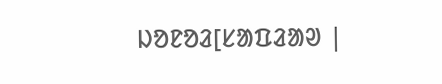ᱡᱚᱱᱚᱲ[ᱥᱟᱯᱲᱟᱣ |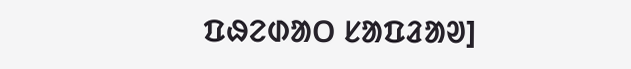ᱯᱷᱮᱰᱟᱛ ᱥᱟᱯᱲᱟᱣ]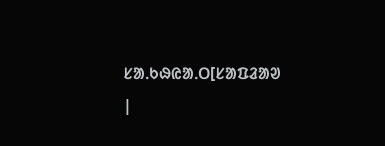ᱥᱟᱹᱠᱷᱭᱟᱹᱛ[ᱥᱟᱯᱲᱟᱣ |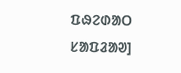ᱯᱷᱮᱰᱟᱛ ᱥᱟᱯᱲᱟᱣ]